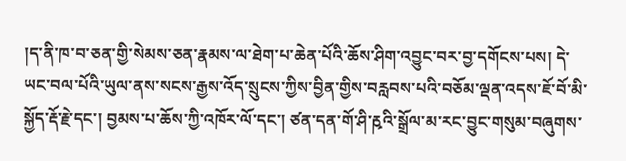།ད་ནི་ཁ་བ་ཅན་གྱི་སེམས་ཅན་རྣམས་ལ་ཐེག་པ་ཆེན་པོའི་ཆོས་ཤིག་འབྱུང་བར་བྱ་དགོངས་པས། དེ་ཡང་བལ་པོའི་ཡུལ་ནས་སངས་རྒྱས་འོད་སྲུངས་ཀྱིས་བྱིན་གྱིས་བརླབས་པའི་བཅོམ་ལྡན་འདས་ཇོ་བོ་མི་སྐྱོད་རྡོ་རྗེ་དང་། བྱམས་པ་ཆོས་ཀྱི་འཁོར་ལོ་དང་། ཙན་དན་གོ་ཤི་རྵའི་སྒྲོལ་མ་རང་བྱུང་གསུམ་བཞུགས་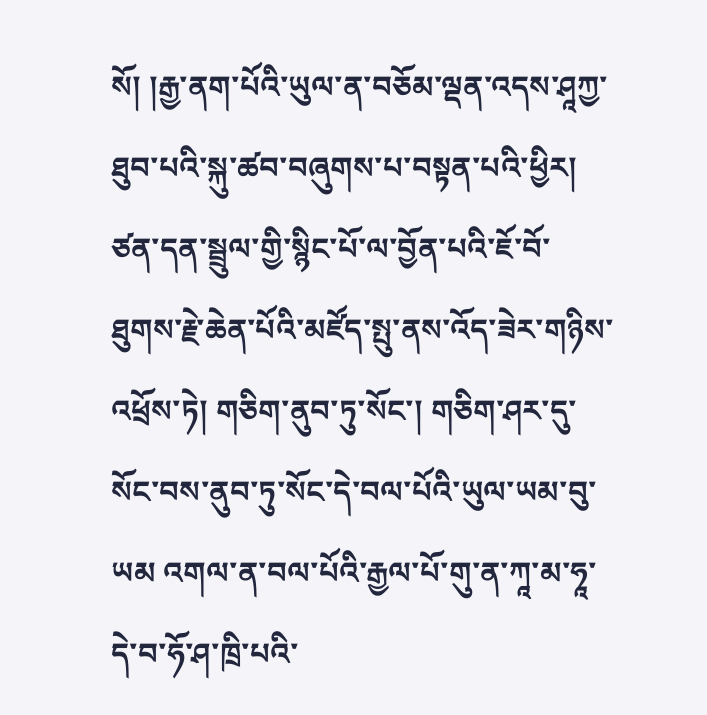སོ། །རྒྱ་ནག་པོའི་ཡུལ་ན་བཅོམ་ལྡན་འདས་ཤཱཀྱ་ཐུབ་པའི་སྐུ་ཚབ་བཞུགས་པ་བསྟན་པའི་ཕྱིར། ཙན་དན་སྦྲུལ་གྱི་སྙིང་པོ་ལ་བྱོན་པའི་ཇོ་བོ་ཐུགས་རྗེ་ཆེན་པོའི་མཛོད་སྤུ་ནས་འོད་ཟེར་གཉིས་འཕྲོས་ཏེ། གཅིག་ནུབ་ཏུ་སོང་། གཅིག་ཤར་དུ་སོང་བས་ནུབ་ཏུ་སོང་དེ་བལ་པོའི་ཡུལ་ཡམ་བུ་ཡམ འགལ་ན་བལ་པོའི་རྒྱལ་པོ་གུ་ན་ཀཱ་མ་ཧཱ་དེ་བ་ཧོ་ཤ་ཁྲི་པའི་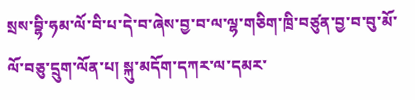སྲས་བྷི་ཧམ་ལོ་བི་པ་དེ་བ་ཞེས་བྱ་བ་ལ་ལྷ་གཅིག་ཁྲི་བཙུན་བྱ་བ་བུ་མོ་ལོ་བཅུ་དྲུག་ལོན་པ། སྐུ་མདོག་དཀར་ལ་དམར་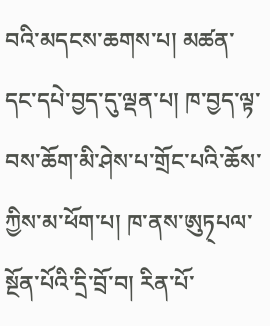བའི་མདངས་ཆགས་པ། མཚན་དང་དཔེ་བྱད་དུ་ལྡན་པ། ཁ་བྱད་ལྟ་བས་ཆོག་མི་ཤེས་པ་གྲོང་པའི་ཆོས་ཀྱིས་མ་ཕོག་པ། ཁ་ནས་ཨུཏ྄པལ་སྔོན་པོའི་དྲི་བྲོ་བ། རིན་པོ་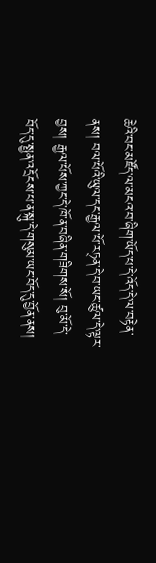ཆེའི་བང་མཛོད་ལ་མངའ་བ་ཞིག་ཡོད་པ་དེ་འོད་དེ་ལ་བརྟེན་ནས། བལ་པོའི་ཡུལ་དང་རྒྱལ་པོ་རཏ྄ན་དེ་བ་ཡང་ཚུལ་དེ་ལྟར་བྱས། རྒྱལ་པོས་ཀྱང་དེ་ཁོ་ན་བཞིན་གཟིགས་སོ། བུ་མོ་དེ་བོད་དུ་སྤྱན་འདྲོངས་པ་ན་སྐུ་དེ་གསུམ་ཡང་བོད་དུ་བྱོན་ནས།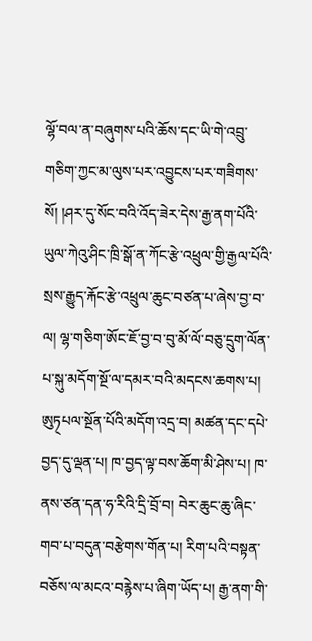ལྷོ་བལ་ན་བཞུགས་པའི་ཆོས་དང་ཡི་གེ་འབྲུ་གཅིག་ཀྱང་མ་ལུས་པར་འབྱུངས་པར་གཟིགས་སོ། །ཤར་དུ་སོང་བའི་འོད་ཟེར་དེས་རྒྱ་ནག་པོའི་ཡུལ་ཀེའུ་ཤིང་ཁྲི་སྒོ་ན་ཀོང་རྩེ་འཕྲུལ་གྱི་རྒྱལ་པོའི་སྲས་རྒྱུད་རྐོང་རྩེ་འཕྲུལ་ཆུང་བཙན་པ་ཞེས་བྱ་བ་ལ། ལྷ་གཅིག་ཨོང་ཇོ་བྱ་བ་བུ་མོ་ལོ་བཅུ་དྲུག་ལོན་པ་སྐུ་མདོག་སྔོ་ལ་དམར་བའི་མདངས་ཆགས་པ། ཨུཏ྄པལ་སྔོན་པོའི་མདོག་འདྲ་བ། མཚན་དང་དཔེ་བྱད་དུ་ལྡན་པ། ཁ་བྱད་ལྟ་བས་ཆོག་མི་ཤེས་པ། ཁ་ནས་ཙན་དན་ཧ་རིའི་དྲི་བྲོ་བ། བེར་ཆུང་ཆུ་ཞིང་གབ་པ་བདུན་བརྩེགས་གོན་པ། རིག་པའི་བསྟན་བཅོས་ལ་མངའ་བརྙེས་པ་ཞིག་ཡོད་པ། རྒྱ་ནག་གི་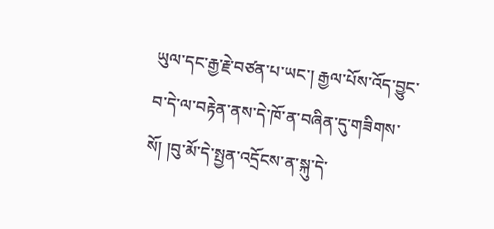ཡུལ་དང་རྒྱ་རྗེ་བཙན་པ་ཡང་། རྒྱལ་པོས་འོད་བྱུང་བ་དེ་ལ་བརྟེན་ནས་དེ་ཁོ་ན་བཞིན་དུ་གཟིགས་སོ། །བུ་མོ་དེ་སྤྱན་འདྲོངས་ན་སྐུ་དེ་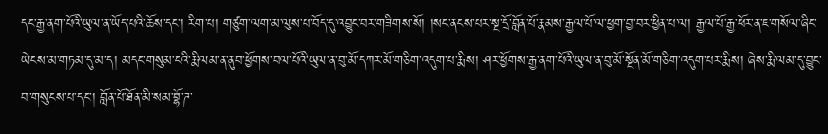དང་རྒྱ་ནག་པོའི་ཡུལ་ན་ཡོད་པའི་ཆོས་དང་། རིག་པ། གཙུག་ལག་མ་ལུས་པ་བོད་དུ་འབྱུང་བར་གཟིགས་སོ། །སང་ནངས་པར་སྔ་དྲོ་བློན་པོ་རྣམས་རྒྱལ་པོ་ལ་ཕྱག་བྱ་བར་ཕྱིན་པ་ལ། རྒྱལ་པོ་རྒྱ་ཕོར་ན་ཇ་གསོལ་ཞིང་ཡེངས་མ་གཏམ་དུ་མ་ད། མདང་གསུམ་ངའི་རྨི་ལམ་ན་ནུབ་ཕྱོགས་བལ་པོའི་ཡུལ་ན་བུ་མོ་དཀར་མོ་གཅིག་འདུག་པ་རྨིས། ཤར་ཕྱོགས་རྒྱ་ནག་པོའི་ཡུལ་ན་བུ་མོ་སྔོན་མོ་གཅིག་འདུག་པར་རྨིས། ཞེས་རྨི་ལམ་དུ་བྱུང་བ་གསུངས་པ་དང་། བློན་པོ་ཐོན་མི་སམ་བྷོ་ཌ་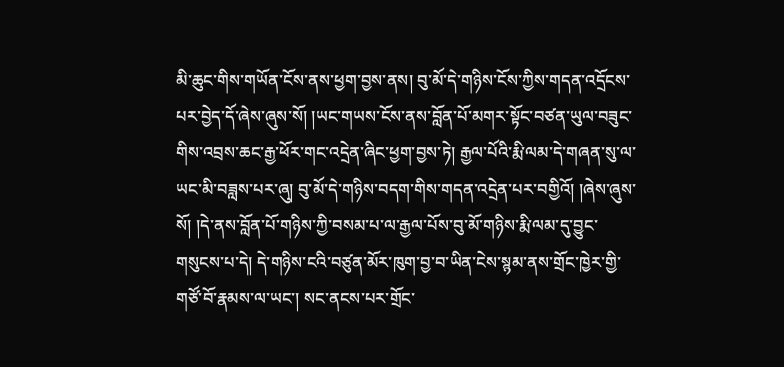མི་ཆུང་གིས་གཡོན་ངོས་ནས་ཕྱག་བྱས་ནས། བུ་མོ་དེ་གཉིས་ངོས་ཀྱིས་གདན་འདྲོངས་པར་བྱེད་དོ་ཞེས་ཞུས་སོ། །ཡང་གཡས་ངོས་ནས་བློན་པོ་མགར་སྟོང་བཙན་ཡུལ་བཟུང་གིས་འབྲས་ཆང་རྒྱ་ཕོར་གང་འདྲེན་ཞིང་ཕྱག་བྱས་ཏེ། རྒྱལ་པོའི་རྨི་ལམ་དེ་གཞན་སུ་ལ་ཡང་མི་བཟླས་པར་ཞུ། བུ་མོ་དེ་གཉིས་བདག་གིས་གདན་འདྲེན་པར་བགྱིའོ། །ཞེས་ཞུས་སོ། །དེ་ནས་བློན་པོ་གཉིས་ཀྱི་བསམ་པ་ལ་རྒྱལ་པོས་བུ་མོ་གཉིས་རྨི་ལམ་དུ་བྱུང་གསུངས་པ་དེ། དེ་གཉིས་ངའི་བཙུན་མོར་ཁུག་བྱ་བ་ཡིན་ངེས་སྙམ་ནས་གྲོང་ཁྱེར་གྱི་གཙོ་བོ་རྣམས་ལ་ཡང་། སང་ནངས་པར་གྲོང་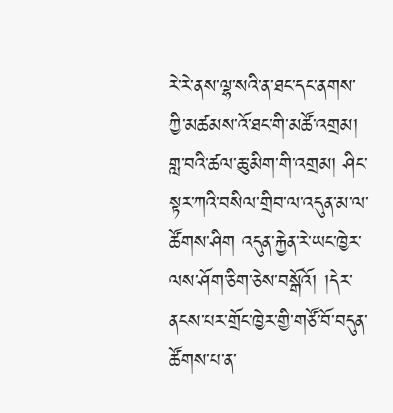རེ་རེ་ནས་ལྷ་སའི་ན་ཐང་དང་ནགས་ཀྱི་མཚམས་འོ་ཐང་གི་མཚོ་འགྲམ། གླ་བའི་ཚལ་ཆུ་མིག་གི་འགྲམ། ཤིང་སྟར་ཀའི་བསིལ་གྲིབ་ལ་འདུན་མ་ལ་ཚོགས་ཤིག འདུན་རྐྱེན་རེ་ཡང་ཁྱེར་ལས་ཤོག་ཅིག་ཅེས་བསྒོའོ། །དེར་ནངས་པར་གྲོང་ཁྱེར་གྱི་གཙོ་བོ་བདུན་ཚོགས་པ་ན་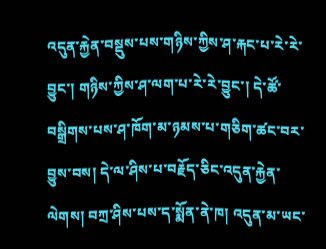འདུན་རྐྱེན་བསྡུས་པས་གཉིས་ཀྱིས་ཤ་རྐང་པ་རེ་རེ་བྱུང་། གཉིས་ཀྱིས་ཤ་ལག་པ་རེ་རེ་བྱུང་། དེ་ཚོ་བསྒྲིགས་པས་ཤ་ཁོག་མ་ཉམས་པ་གཅིག་ཚང་བར་བྱུས་བས། དེ་ལ་ཤིས་པ་བརྗོད་ཅིང་འདུན་རྐྱེན་ལེགས། བཀྲ་ཤིས་པས་ད་སྨོན་ནེ་ཁ། འདུན་མ་ཡང་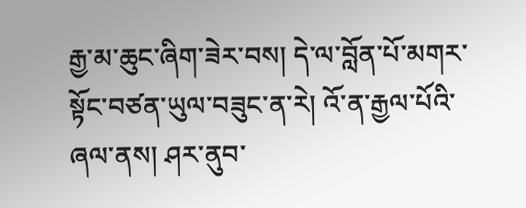རྒྱ་མ་ཆུང་ཞིག་ཟེར་བས། དེ་ལ་བློན་པོ་མགར་སྟོང་བཙན་ཡུལ་བཟུང་ན་རེ། འོ་ན་རྒྱལ་པོའི་ཞལ་ནས། ཤར་ནུབ་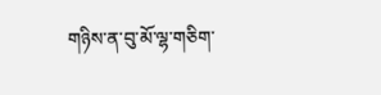གཉིས་ན་བུ་མོ་ལྷ་གཅིག་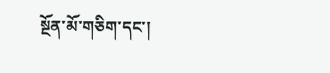སྔོན་མོ་གཅིག་དང་།